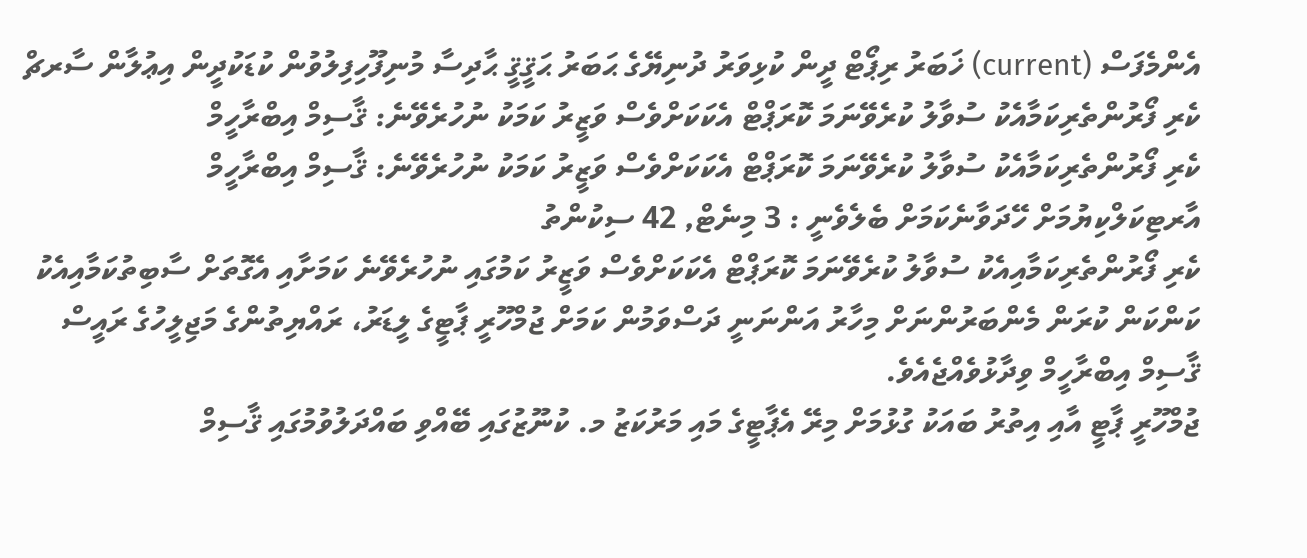އެންމެފަސް (current) ޚަބަރު ރިޕޯޓް ދީން ކުޅިވަރު ދުނިޔޭގެ ޙަބަރު ޙަޤީޤީ ޙާދިސާ މުނިފޫހިފިލުވުން ކުޑަކުދީން އިޢުލާން ސާރޗް
ކެރި ފޯރުންތެރިކަމާއެކު ސުވާލު ކުރެވޭނަމަ ކޮރަޕްޓް އެކަކަށްވެސް ވަޒީރު ކަމަކު ނުހުރެވޭނެ: ޤާސިމް އިބްރާހީމް
ކެރި ފޯރުންތެރިކަމާއެކު ސުވާލު ކުރެވޭނަމަ ކޮރަޕްޓް އެކަކަށްވެސް ވަޒީރު ކަމަކު ނުހުރެވޭނެ: ޤާސިމް އިބްރާހީމް
އާރޓިކަލްކިޔުމަށް ހޭދަވާނެކަމަށް ބެލެވެނީ : 3 މިނެޓް, 42 ސިކުންތު
ކެރި ފޯރުންތެރިކަމާއިއެކު ސުވާލު ކުރެވޭނަމަ ކޮރަޕްޓް އެކަކަށްވެސް ވަޒީރު ކަމުގައި ނުހުރެވޭނެ ކަމަށާއި އެގޮތަށް ސާބިތުކަމާއިއެކު ކަންކަން ކުރަން މެންބަރުންނަށް މިހާރު އަންނަނީ ދަސްވަމުން ކަމަށް ޖުމްހޫރީ ޕާޓީގެ ލީޑަރު، ރައްޔިތުންގެ މަޖިލީހުގެ ރައީސް ޤާސިމް އިބްރާހީމް ވިދާޅުވެއްޖެއެވެ.
ޖުމްހޫރީ ޕާޓީ އާއި އިތުރު ބައަކު ގުޅުމަށް މިރޭ އެޕާޓީގެ މައި މަރުކަޒު މ. ކުނޫޒުގައި ބޭއްވި ބައްދަލުވުމުގައި ޤާސިމް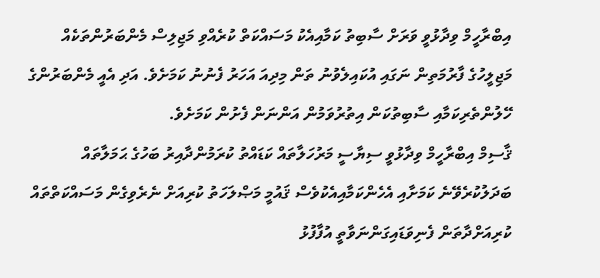އިބްރާހީމް ވިދާޅުވީ ވަރަށް ސާބިތު ކަމާއިއެކު މަސައްކަތް ކުރެއްވި މަޖިލިސް މެންބަރުންތަކެއް މަޖިލީހުގެ ފާރުމަތިން ނަގައި އުކައިލެވުނު ތަން މިދިއަ އަހަރު ފެނުނު ކަމަށެވެ. އަދި އެއީ މެންބަރުންގެ ހޭލުންތެރިކަމާއި ސާބިތުކަން އިތުރުވަމުން އަންނަން ފެށުން ކަމަށެވެ.
ޤާސިމް އިބްރާހީމް ވިދާޅުވީ ސިޔާސީ މަރުހަލާތައް ކަޑައްތު ކުރަމުންދާއިރު ބަހުގެ ޙަމަލާތައް ބަދަލުކުރެވޭނެ ކަމަށާއި އެހެންކަމާއިއެކުވެސް ޤައުމީ މަޞްލަހަތު ކުރިއަށް ނެރެވިގެން މަސައްކަތްތައް ކުރިއަށްދާތަން ފެނިވަޑައިގަންނަވާތީ އުފާފުޅު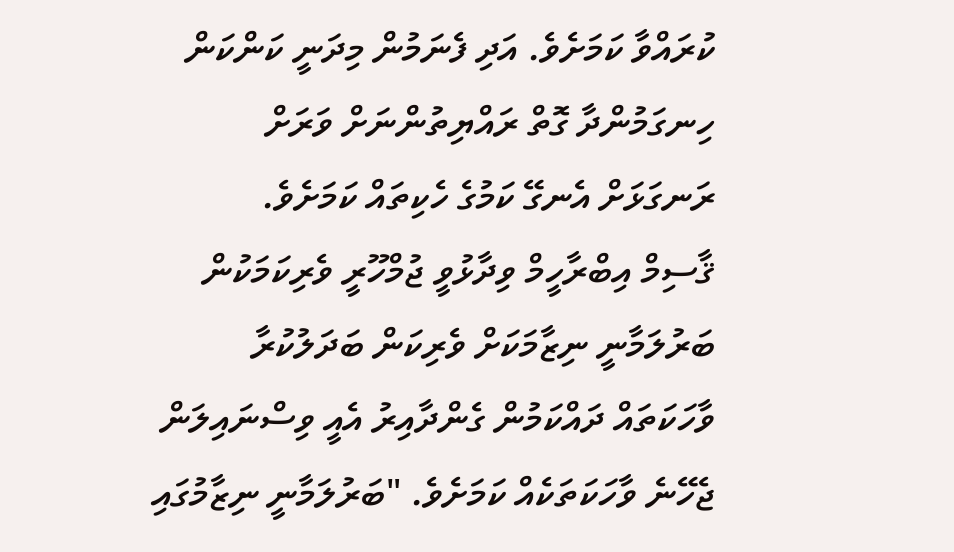ކުރައްވާ ކަމަށެވެ. އަދި ފެނަމުން މިދަނީ ކަންކަން ހިނގަމުންދާ ގޮތް ރައްޔިތުންނަށް ވަރަށް ރަނގަޅަށް އެނގޭ ކަމުގެ ހެކިތައް ކަމަށެވެ.
ޤާސިމް އިބްރާހީމް ވިދާޅުވީ ޖުމްހޫރީ ވެރިކަމަކުން ބަރުލަމާނީ ނިޒާމަކަށް ވެރިކަން ބަދަލުކުރާ ވާހަކަތައް ދައްކަމުން ގެންދާއިރު އެއީ ވިސްނައިލަން ޖެހޭނެ ވާހަކަތަކެއް ކަމަށެވެ. "ބަރުލަމާނީ ނިޒާމުގައި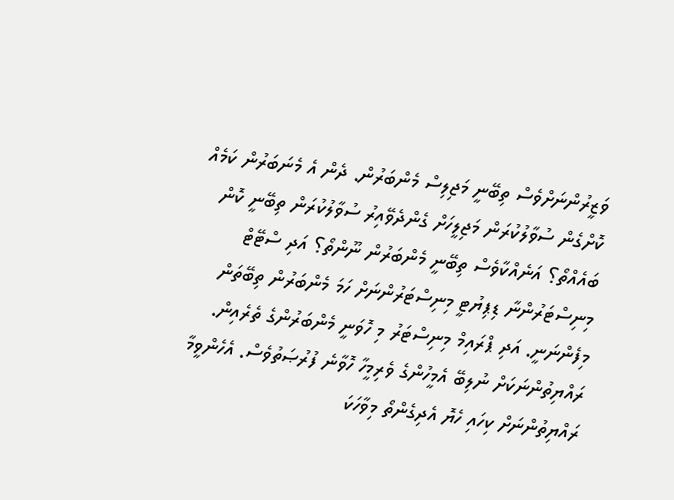ވަޒީރުންނަށްވެސް ތިބޭނީ މަޖިލިސް މެންބަރުން. ދެން އެ މެނަބަރުން ކަމެއް ކޮށްގެން ސުވާލުކުރަން މަޖިލީހަށް ގެންދެވޭއިރު ސުވާލުކުރަން ތިބޭނީ ކޮން ބައެއްތޯ؟ އަނެއްކާވެސް ތިބޭނީ މެންބަރުން ނޫންތޯ؟ އަދި ސްޓޭޓް މިނިސްޓަރުންނާ ޑިޕިޔުޓީ މިނިސްޓަރުންނަށް ހަމަ މެންބަރުން ތިބޭތަން މިފެންނަނީ. އަދި ޕްރައިމް މިނިސްޓަރު މި ހޮވަނީ މެންބަރުންގެ ތެރެއިން. ރައްޔިތުންނަކަށް ނުލިބޭ އެމީހުންގެ ވެރިމީހާ ހޮވާނެ ފުރުޞަތުވެސް. އެހެންވީމާ ރައްޔިތުންނަށް ކިހައި ހެޔޮ އެދިގެންތޯ މިވާހަކަ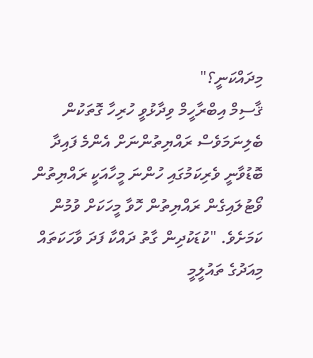މިދައްކަނީ؟"
ޤާސިމް އިބްރާހީމް ވިދާޅުވީ ހުރިހާ ގޮތަކުން ބެލިނަމަވެސް ރައްޔިތުންނަށް އެންމެ ފައިދާ ބޮޑުވާނީ ވެރިކަމުގައި ހުންނަ މީހާއަކީ ރައްޔިތުން ވޯޓުލައިގެން ރައްޔިތުން ހޮވާ މީހަކަށް ވުމުން ކަމަށެވެ. "ކުޑަކުދިން ގާތު ދައްކާ ފަދަ ވާހަކަތައް މިއަދުގެ ތައުލީމީ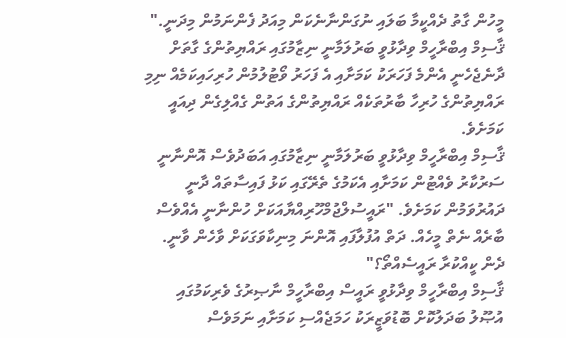މީހުން ގާތު ދެއްކީމާ ބަލައި ނުގަންނާނެކަން މިއަދު ފެންނަމުން މިދަނީ."
ޤާސިމް އިބްރާހީމް ވިދާޅުވީ ބަރުލަމާނީ ނިޒާމުގައި ރައްޔިތުންގެ ގާތަށް ދާނެޖެހެނީ އެންމެ ފަހަރަކު ކަމަށާއި އެ ފަހަރު ވޯޓުލުމުން ހުރިހައިކަމެއް ނިމި ރައްޔިތުންގެ ހުރިހާ ބާރުތަކެއް ރައްޔިތުންގެ އަތުން ގެއްލިގެން ދިއައީ ކަމަށެވެ.
ޤާސިމް އިބްރާހީމް ވިދާޅުވީ ބަރުލަމާނީ ނިޒާމުގައި އަބަދުވެސް އޮންނާނީ ސަރުކާރު ވެއްޓުން ކަމަށާއި އެކަމުގެ ތެރޭގައި ކަޅު ފައިސާތައް ދާނީ ދައުރުވަމުން ކަމަށެވެ. "ރައީސުލްޖުމްހޫރިއްޔާއަކަށް ހުންނާނީ އެއްވެސް ބާރެއް ނެތް މީހެއް. ދަތް އުފުލާފައި އޮންނަ މިނިކާވަގަކަށް ވާހެން ވާނީ. ދެން ކީއްކުރާ ރައީސެއްތޯ؟"
ޤާސިމް އިބްރާހީމް ވިދާޅުވީ ރައީސް އިބްރާހީމް ނާޞިރުގެ ވެރިކަމުގައި އުޞޫލު ބަދަލުކޮށް ބޮޑުވަޒީރަކު ހަމަޖެއްސި ކަމަށާއި ނަމަވެސް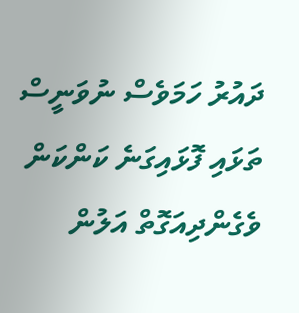ދައުރު ހަމަވެސް ނުވަނީސް ތަޅައި ފޮޅައިގަނެ ކަންކަން ވެގެންދިއަގޮތް އަލުން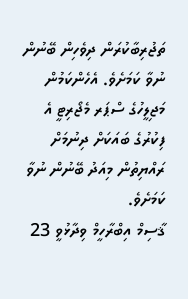ތަޖުރިބާކުރަން ދިވެހިން ބޭނުން ނުވާ ކަމަށެވެ. އެހެންކަމުން މަޖިލީހުގެ ސްޕަރ މެޖޯރިޓީ އެ ފިކުރުގެ ބައަކަށް ދިނުމަށް ރައްޔިތުން މިއަދު ބޭނުން ނުވާ ކަމަށެވެ.
ޤާސިމް އިބްރާހީމް ވިދާޅުވީ 23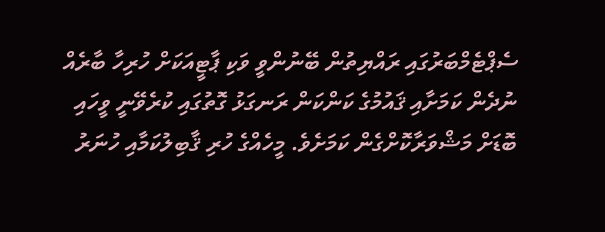ސެޕްޓެމްބަރުގައި ރައްޔިތުން ބޭނުންވީ ވަކި ޕާޓީއަކަށް ހުރިހާ ބާރެއް ނުދެން ކަމަށާއި ޤައުމުގެ ކަންކަން ރަނގަޅު ގޮތުގައި ކުރެވޭނީ ވީހައި ބޮޑަށް މަޝްވަރާކޮށްގެން ކަމަށެވެ. މީހެއްގެ ހުރި ޤާބިލުކަމާއި ހުނަރު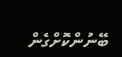ބޭނުންކޮށްގެން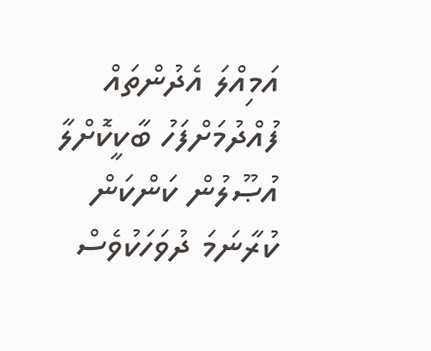އަމިއްލަ އެދުންތައް ފުއްދުމަށްފަހު ބާކީކޮށްލާ އުޞޫލުން ކަންކަން ކުރާނަމަ ދުވަހަކުވެސް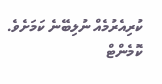ކުރިއެރުމެއް ނުލިބޭނެ ކަމަށެވެ.
ކޮމެންޓް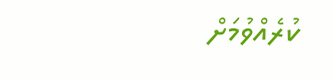ކުރެއްވުމަށް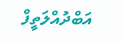އަބްދުއްލަތީފް